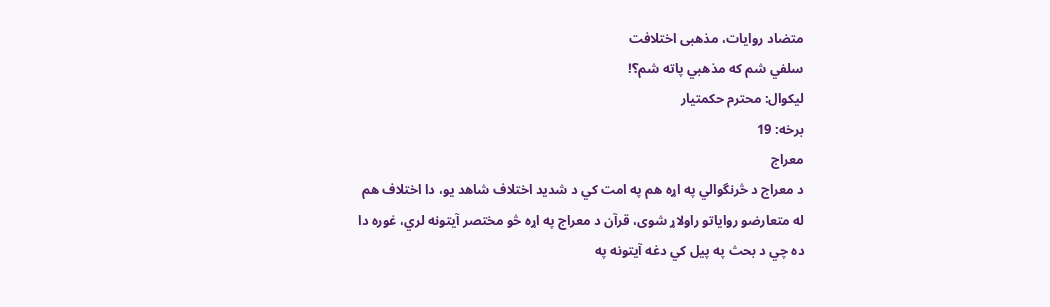متضاد روایات، مذهبی اختلافت
سلفي شم که مذهبي پاته شم؟!
لیکوال: محترم حکمتیار
برخه: 19
معراج
د معراج د څرنگوالي په اړہ هم په امت كي د شديد اختلاف شاهد يو، دا اختلاف هم له متعارضو رواياتو راولاړ شوى، قرآن د معراج په اړہ څو مختصر آيتونه لري، غوره دا ده چي د بحث په پيل كي دغه آيتونه په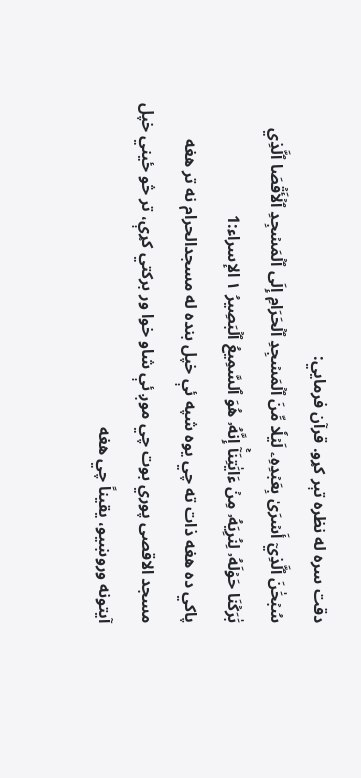دقت سره له نظره تېر كړو. قرآن فرمايي:
سُبۡحَٰنَ ٱلَّذِيٓ أَسۡرَىٰ بِعَبۡدِهِۦ لَيۡلٗا مِّنَ ٱلۡمَسۡجِدِ ٱلۡحَرَامِ إِلَى ٱلۡمَسۡجِدِ ٱلۡأَقۡصَا ٱلَّذِي بَٰرَكۡنَا حَوۡلَهُۥ لِنُرِيَهُۥ مِنۡ ءَايَٰتِنَآۚ إِنَّهُۥ هُوَ ٱلسَّمِيعُ ٱلۡبَصِيرُ ١ الإسراء:1
پاكي ده هغه ذات ته چي يوه شپه ئې خپل بنده له مسجدالحرام نه تر هغه مسجد الاقصى پوري بوت چي موږ ئې شاو خوا ور بركتي كړې، تر څو ځيني خپل آيتونه وروښيو، يقيناً چي هغه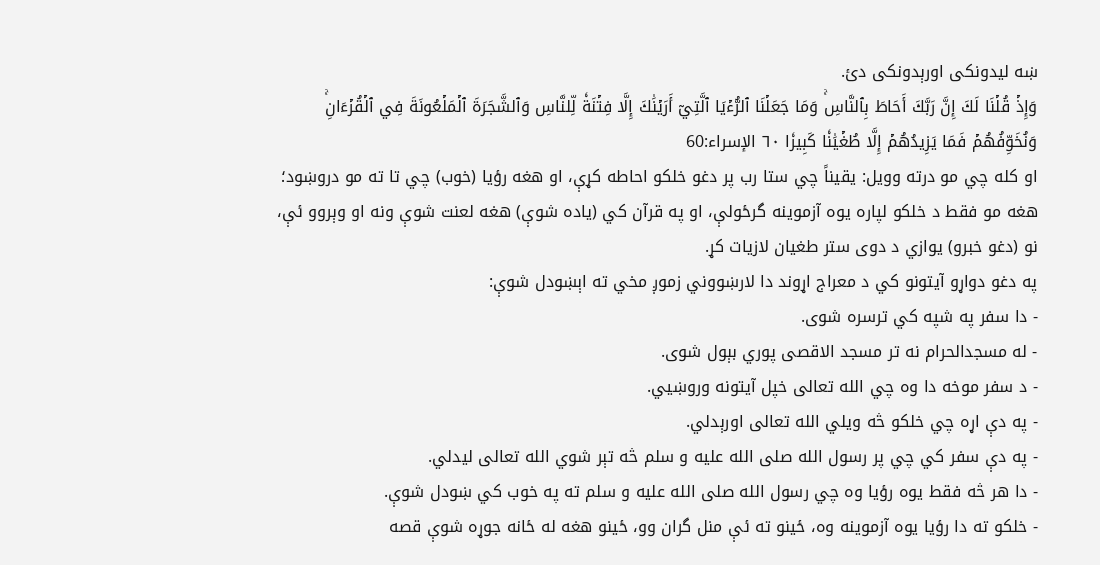ښه ليدونكى اورېدونكى دئ.
وَإِذۡ قُلۡنَا لَكَ إِنَّ رَبَّكَ أَحَاطَ بِٱلنَّاسِۚ وَمَا جَعَلۡنَا ٱلرُّءۡيَا ٱلَّتِيٓ أَرَيۡنَٰكَ إِلَّا فِتۡنَةٗ لِّلنَّاسِ وَٱلشَّجَرَةَ ٱلۡمَلۡعُونَةَ فِي ٱلۡقُرۡءَانِۚ وَنُخَوِّفُهُمۡ فَمَا يَزِيدُهُمۡ إِلَّا طُغۡيَٰنٗا كَبِيرٗا ٦٠ الإسراء:60
او كله چي مو درته وويل: يقيناً چي ستا رب پر دغو خلكو احاطه كړې، او هغه رؤيا (خوب) چي تا ته مو دروښود؛ هغه مو فقط د خلكو لپاره يوه آزموينه گرځولې، او په قرآن كي (ياده شوې) هغه لعنت شوې ونه او وېروو ئې، نو (دغو خبرو) يوازي د دوى ستر طغيان لازيات كړ.
په دغو دواړو آيتونو كي د معراج اړوند دا لارښووني زموږ مخي ته اېښودل شوې:
- دا سفر په شپه كي ترسره شوى.
- له مسجدالحرام نه تر مسجد الاقصى پوري بېول شوى.
- د سفر موخه دا وه چي الله تعالى خپل آيتونه وروښيي.
- په دې اړہ چي خلكو څه ويلي الله تعالى اورېدلي.
- په دې سفر كي چي پر رسول الله صلى الله عليه و سلم څه تېر شوي الله تعالى ليدلي.
- دا هر څه فقط يوه رؤيا وه چي رسول الله صلى الله عليه و سلم ته په خوب كي ښودل شوې.
- خلكو ته دا رؤيا يوه آزموينه وه، ځينو ته ئې منل گران وو، ځينو هغه له ځانه جوړہ شوې قصه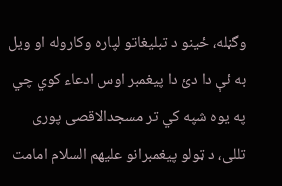وگڼله، ځينو د تبليغاتو لپاره وكاروله او ويل به ئې دا دئ دا پيغمبر اوس ادعاء كوي چي په يوه شپه كي تر مسجدالاقصى پورى تللى، د ټولو پيغمبرانو عليهم السلام امامت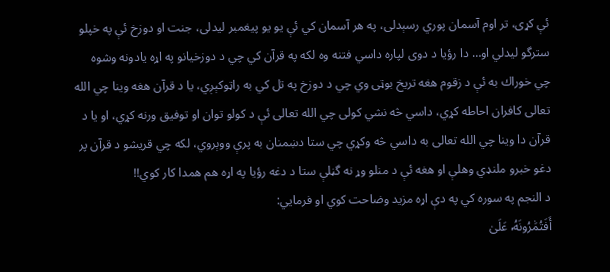ئې كړى، تر اوم آسمان پوري رسېدلى، په هر آسمان كي ئې يو يو پيغمبر ليدلى، جنت او دوزخ ئې په خپلو سترگو ليدلي او… دا رؤيا د دوى لپاره داسي فتنه وه لكه په قرآن كي چي د دوزخيانو په اړہ يادونه وشوه چي خوراك به ئې د زقوم هغه تريخ بوټى وي چي د دوزخ په تل كي به راټوكېږي، يا د قرآن هغه وينا چي الله تعالى كافران احاطه كړي، داسي څه نشي كولى چي الله تعالى ئې د كولو توان او توفيق ورنه كړي، او يا د قرآن دا وينا چي الله تعالى به داسي څه وكړي چي ستا دښمنان به پرې ووېروي، لكه چي قريشو د قرآن پر دغو خبرو ملنډي وهلې او هغه ئې د منلو وړ نه گڼلې ستا د دغه رؤيا په اړہ هم همدا كار كوي!!
د النجم په سوره كي په دې اړہ مزيد وضاحت كوي او فرمايي:
أَفَتُمَٰرُونَهُۥ عَلَىٰ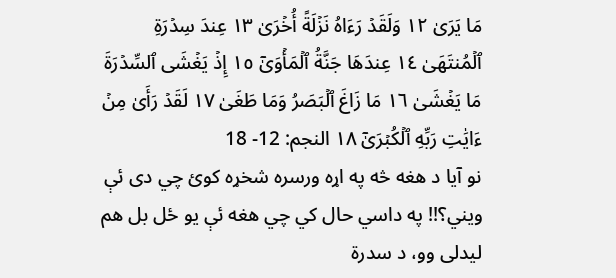مَا يَرَىٰ ١٢ وَلَقَدۡ رَءَاهُ نَزۡلَةً أُخۡرَىٰ ١٣ عِندَ سِدۡرَةِ ٱلۡمُنتَهَىٰ ١٤ عِندَهَا جَنَّةُ ٱلۡمَأۡوَىٰٓ ١٥ إِذۡ يَغۡشَى ٱلسِّدۡرَةَ مَا يَغۡشَىٰ ١٦ مَا زَاغَ ٱلۡبَصَرُ وَمَا طَغَىٰ ١٧ لَقَدۡ رَأَىٰ مِنۡ ءَايَٰتِ رَبِّهِ ٱلۡكُبۡرَىٰٓ ١٨ النجم: 12- 18
نو آيا د هغه څه په اړہ ورسره شخړہ كوئ چي دى ئې ويني؟!! په داسي حال كي چي هغه ئې يو ځل بل هم ليدلى وو، د سدرة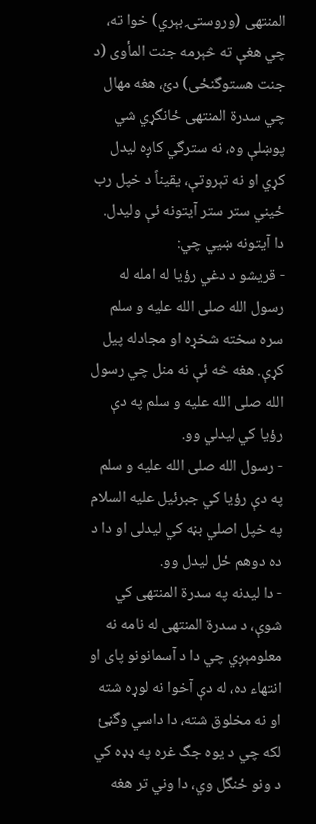المنتهى (وروستۍ بېري) خوا ته، چي هغې ته څېرمه جنت المأوى (د جنت هستوگنځى) دئ، هغه مهال چي سدرة المنتهى ځانگړي شي پوښلې وه، نه سترگي كاږہ ليدل كړي او نه تېروتې، يقيناً د خپل رب ځيني ستر ستر آيتونه ئې وليدل.
دا آيتونه ښيي چي:
- قريشو د دغي رؤيا له امله له رسول الله صلى الله عليه و سلم سره سخته شخړہ او مجادله پيل كړې. هغه څه ئې نه منل چي رسول الله صلى الله عليه و سلم په دې رؤيا كي ليدلي وو.
- رسول الله صلى الله عليه و سلم په دې رؤيا كي جبرئيل عليه السلام په خپل اصلي بڼه كي ليدلى او دا د ده دوهم ځل ليدل وو.
- دا ليدنه په سدرة المنتهى كي شوې، د سدرة المنتهى له نامه نه معلومېږي چي دا د آسمانونو پاى او انتهاء ده، له دې آخوا نه لوړہ شته او نه مخلوق شته، دا داسي وگڼئ لكه چي د يوه جگ غره په ډډہ كي د ونو ځنگل وي، دا وني تر هغه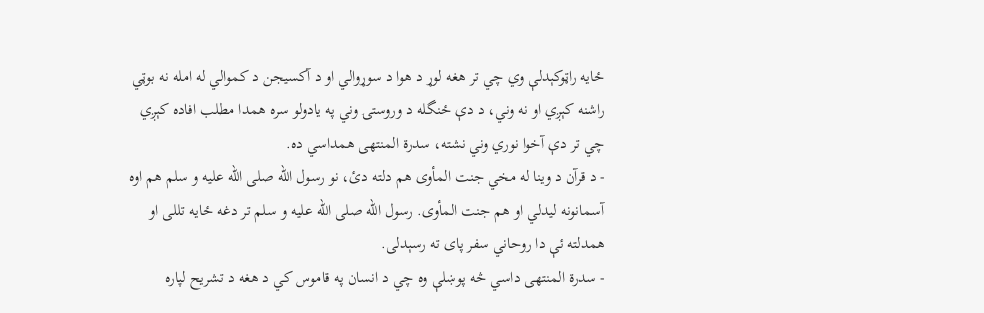ځايه راټوكېدلې وي چي تر هغه لوړ د هوا د سوړوالي او د آكسيجن د كموالي له امله نه بوټي راشنه كېږي او نه وني، د دې ځنگله د وروستۍ وني په يادولو سره همدا مطلب افاده كېږي چي تر دې آخوا نوري وني نشته، سدرة المنتهى همداسي ده.
- د قرآن د وينا له مخي جنت المأوى هم دلته دئ، نو رسول الله صلى الله عليه و سلم هم اوه آسمانونه ليدلي او هم جنت المأوى. رسول الله صلى الله عليه و سلم تر دغه ځايه تللى او همدلته ئې دا روحاني سفر پاى ته رسېدلى.
- سدرة المنتهى داسي څه پوښلې وه چي د انسان په قاموس كي د هغه د تشريح لپاره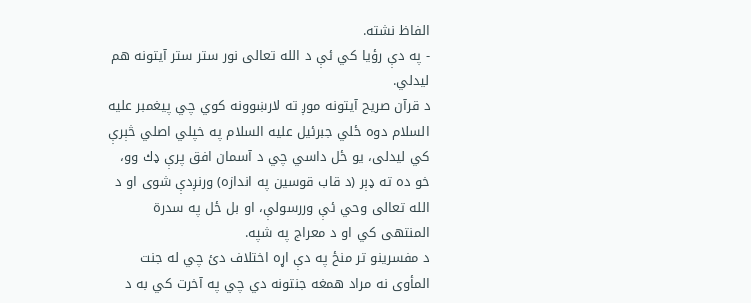الفاظ نشته.
- په دې رؤيا كي ئې د الله تعالى نور ستر ستر آيتونه هم ليدلي.
د قرآن صريح آيتونه موږ ته لارښوونه كوي چي پيغمبر عليه السلام دوه ځلي جبرئيل عليه السلام په خپلي اصلي څېرې كي ليدلى، يو ځل داسي چي د آسمان افق پرې ډك وو، خو ده ته ډېر (د قاب قوسين په اندازه) ورنږدې شوى او د الله تعالى وحي ئې وررسولې، او بل ځل په سدرة المنتهى كي او د معراج په شپه.
د مفسرينو تر منځ په دې اړہ اختلاف دئ چي له جنت المأوى نه مراد همغه جنتونه دي چي په آخرت كي به د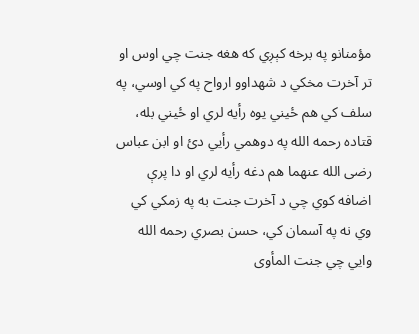مؤمنانو په برخه كېږي كه هغه جنت چي اوس او تر آخرت مخكي د شهداوو ارواح په كي اوسي، په سلف كي هم ځيني يوه رأيه لري او ځيني بله، قتاده رحمه الله په دوهمي رأيي دئ او ابن عباس رضى الله عنهما هم دغه رأيه لري او دا پرې اضافه كوي چي د آخرت جنت به په زمكي كي وي نه په آسمان كي، حسن بصري رحمه الله وايي چي جنت المأوى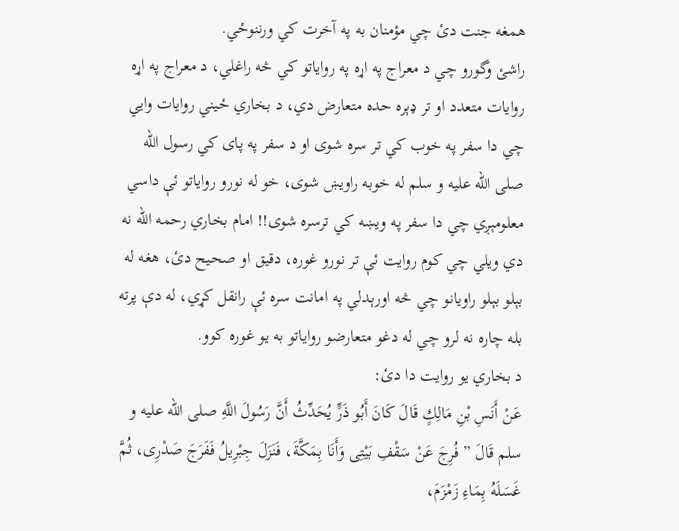همغه جنت دئ چي مؤمنان به په آخرت كي ورننوځي.
راشئ وگورو چي د معراج په اړہ په رواياتو كي څه راغلي، د معراج په اړہ روايات متعدد او تر ډېره حده متعارض دي، د بخاري ځيني روايات وايي چي دا سفر په خوب كي تر سره شوى او د سفر په پاى كي رسول الله صلى الله عليه و سلم له خوبه راويښ شوى، خو له نورو رواياتو ئې داسي معلومېږي چي دا سفر په ويښه كي ترسره شوى!! امام بخاري رحمه الله نه دي ويلي چي كوم روايت ئې تر نورو غوره، دقيق او صحيح دئ، هغه له بېلو بېلو راويانو چي څه اورېدلي په امانت سره ئې رانقل كړي، له دې پرته بله چاره نه لرو چي له دغو متعارضو رواياتو به يو غوره كوو.
د بخاري يو روايت دا دئ:
عَنْ أَنَسِ بْنِ مَالِكٍ قَالَ كَانَ أَبُو ذَرٍّ يُحَدِّثُ أَنَّ رَسُولَ اللَّهِ صلى الله عليه و سلم قَالَ ” فُرِجَ عَنْ سَقْفِ بَيْتِى وَأَنَا بِمَكَّةَ، فَنَزَلَ جِبْرِيلُ فَفَرَجَ صَدْرِى، ثُمَّ غَسَلَهُ بِمَاءِ زَمْزَمَ،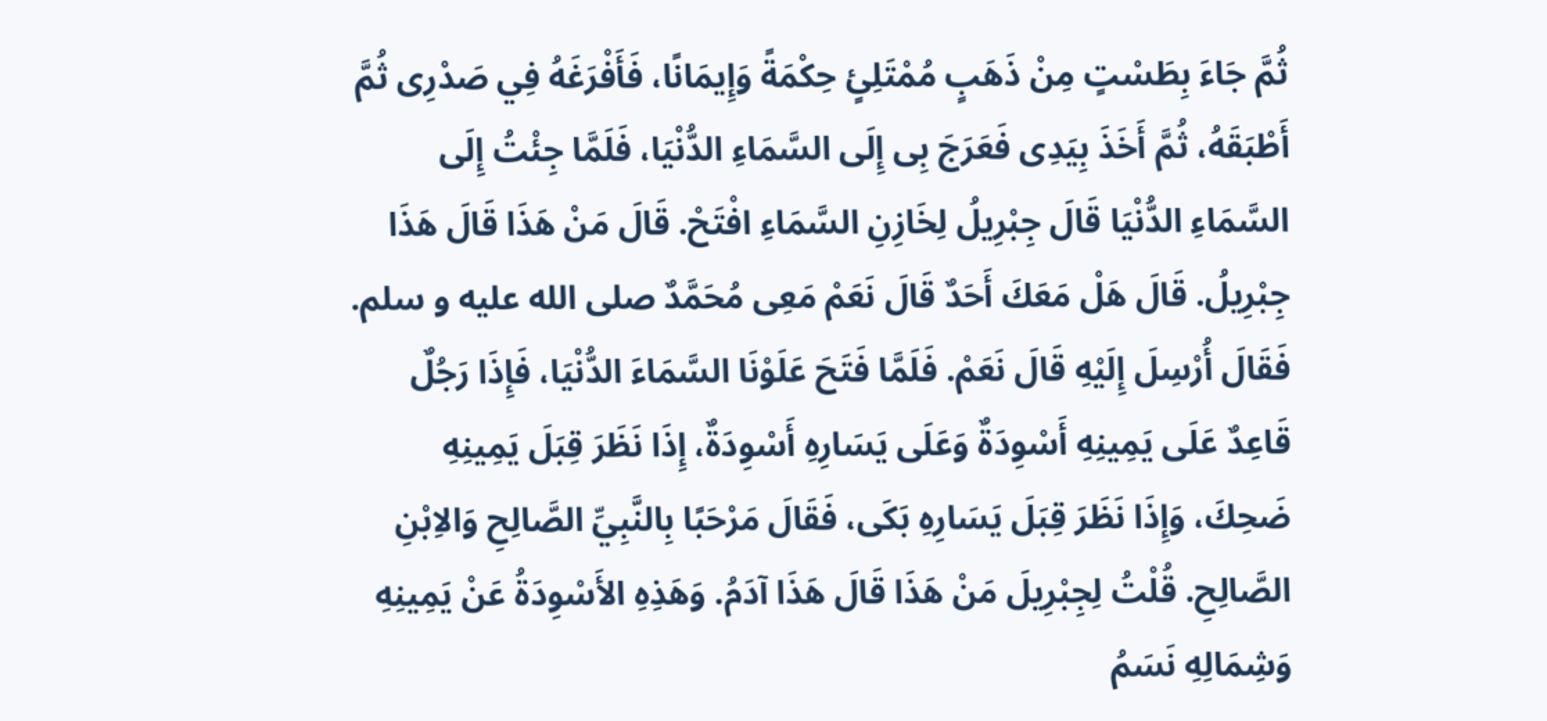ثُمَّ جَاءَ بِطَسْتٍ مِنْ ذَهَبٍ مُمْتَلِئٍ حِكْمَةً وَإِيمَانًا، فَأَفْرَغَهُ فِي صَدْرِى ثُمَّ أَطْبَقَهُ، ثُمَّ أَخَذَ بِيَدِى فَعَرَجَ بِى إِلَى السَّمَاءِ الدُّنْيَا، فَلَمَّا جِئْتُ إِلَى السَّمَاءِ الدُّنْيَا قَالَ جِبْرِيلُ لِخَازِنِ السَّمَاءِ افْتَحْ. قَالَ مَنْ هَذَا قَالَ هَذَا جِبْرِيلُ. قَالَ هَلْ مَعَكَ أَحَدٌ قَالَ نَعَمْ مَعِى مُحَمَّدٌ صلى الله عليه و سلم. فَقَالَ أُرْسِلَ إِلَيْهِ قَالَ نَعَمْ. فَلَمَّا فَتَحَ عَلَوْنَا السَّمَاءَ الدُّنْيَا، فَإِذَا رَجُلٌ قَاعِدٌ عَلَى يَمِينِهِ أَسْوِدَةٌ وَعَلَى يَسَارِهِ أَسْوِدَةٌ، إِذَا نَظَرَ قِبَلَ يَمِينِهِ ضَحِكَ، وَإِذَا نَظَرَ قِبَلَ يَسَارِهِ بَكَى، فَقَالَ مَرْحَبًا بِالنَّبِيِّ الصَّالِحِ وَالاِبْنِ الصَّالِحِ. قُلْتُ لِجِبْرِيلَ مَنْ هَذَا قَالَ هَذَا آدَمُ. وَهَذِهِ الأَسْوِدَةُ عَنْ يَمِينِهِ وَشِمَالِهِ نَسَمُ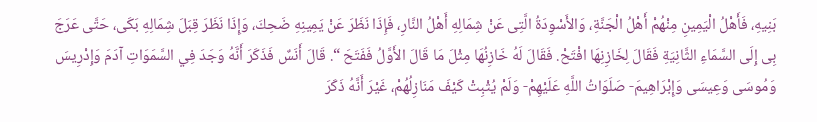بَنِيهِ، فَأَهْلُ الْيَمِينِ مِنْهُمْ أَهْلُ الْجَنَّةِ، وَالأَسْوِدَةُ الَّتِى عَنْ شِمَالِهِ أَهْلُ النَّارِ، فَإِذَا نَظَرَ عَنْ يَمِينِهِ ضَحِكَ، وَإِذَا نَظَرَ قِبَلَ شِمَالِهِ بَكَى، حَتَّى عَرَجَ بِى إِلَى السَّمَاءِ الثَّانِيَةِ فَقَالَ لِخَازِنِهَا افْتَحْ. فَقَالَ لَهُ خَازِنُهَا مِثْلَ مَا قَالَ الأَوَّلُ فَفَتَحَ “. قَالَ أَنَسٌ فَذَكَرَ أَنَّهُ وَجَدَ فِي السَّمَوَاتِ آدَمَ وَإِدْرِيسَ وَمُوسَى وَعِيسَى وَإِبْرَاهِيمَ- صَلَوَاتُ اللَّهِ عَلَيْهِمْ- وَلَمْ يُثْبِتْ كَيْفَ مَنَازِلُهُمْ، غَيْرَ أَنَّهُ ذَكَرَ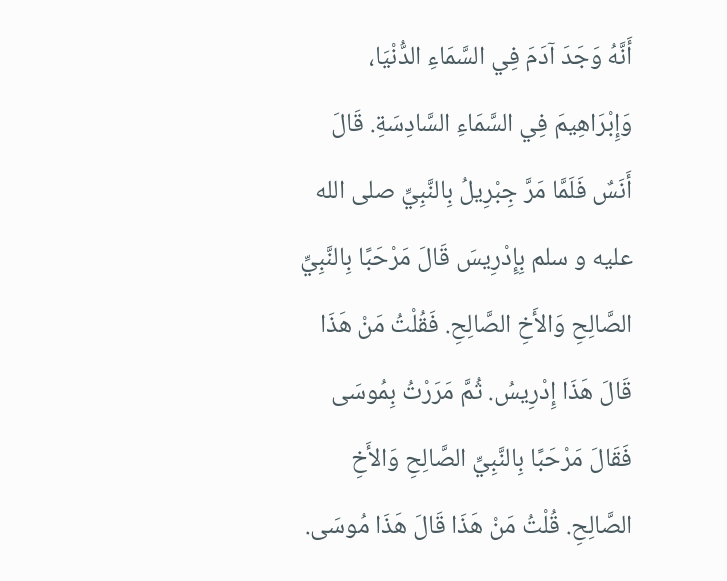أَنَّهُ وَجَدَ آدَمَ فِي السَّمَاءِ الدُّنْيَا، وَإِبْرَاهِيمَ فِي السَّمَاءِ السَّادِسَةِ. قَالَ أَنَسٌ فَلَمَّا مَرَّ جِبْرِيلُ بِالنَّبِيِّ صلى الله عليه و سلم بِإِدْرِيسَ قَالَ مَرْحَبًا بِالنَّبِيِّ الصَّالِحِ وَالأَخِ الصَّالِحِ. فَقُلْتُ مَنْ هَذَا قَالَ هَذَا إِدْرِيسُ. ثُمَّ مَرَرْتُ بِمُوسَى فَقَالَ مَرْحَبًا بِالنَّبِيِّ الصَّالِحِ وَالأَخِ الصَّالِحِ. قُلْتُ مَنْ هَذَا قَالَ هَذَا مُوسَى.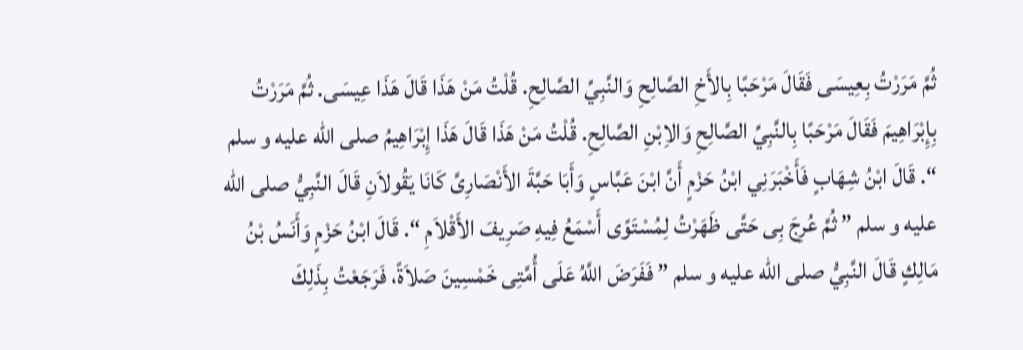ثُمَّ مَرَرْتُ بِعِيسَى فَقَالَ مَرْحَبًا بِالأَخِ الصَّالِحِ وَالنَّبِيِّ الصَّالِحِ. قُلْتُ مَنْ هَذَا قَالَ هَذَا عِيسَى. ثُمَّ مَرَرْتُ بِإِبْرَاهِيمَ فَقَالَ مَرْحَبًا بِالنَّبِيِّ الصَّالِحِ وَالاِبْنِ الصَّالِحِ. قُلْتُ مَنْ هَذَا قَالَ هَذَا إِبْرَاهِيمُ صلى الله عليه و سلم “. قَالَ ابْنُ شِهَابٍ فَأَخْبَرَنِي ابْنُ حَزْمٍ أَنَّ ابْنَ عَبَّاسٍ وَأَبَا حَبَّةَ الأَنْصَارِىَّ كَانَا يَقُولاَنِ قَالَ النَّبِيُّ صلى الله عليه و سلم ” ثُمَّ عُرِجَ بِى حَتَّى ظَهَرْتُ لِمُسْتَوًى أَسْمَعُ فِيهِ صَرِيفَ الأَقْلاَمِ “. قَالَ ابْنُ حَزْمٍ وَأَنَسُ بْنُ مَالِكٍ قَالَ النَّبِيُّ صلى الله عليه و سلم ” فَفَرَضَ اللَّهُ عَلَى أُمَّتِى خَمْسِينَ صَلاَةً، فَرَجَعْتُ بِذَلِكَ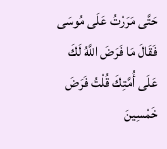حَتَّى مَرَرْتُ عَلَى مُوسَى فَقَالَ مَا فَرَضَ اللَّهُ لَكَ عَلَى أُمَّتِكَ قُلْتُ فَرَضَ خَمْسِينَ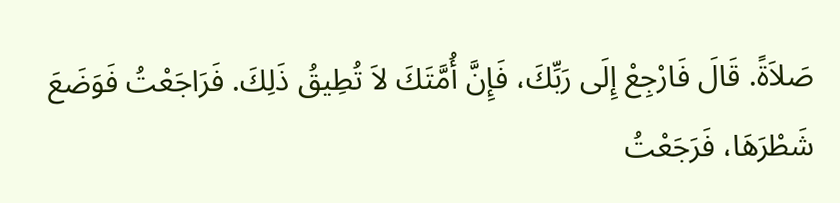صَلاَةً. قَالَ فَارْجِعْ إِلَى رَبِّكَ، فَإِنَّ أُمَّتَكَ لاَ تُطِيقُ ذَلِكَ. فَرَاجَعْتُ فَوَضَعَ شَطْرَهَا، فَرَجَعْتُ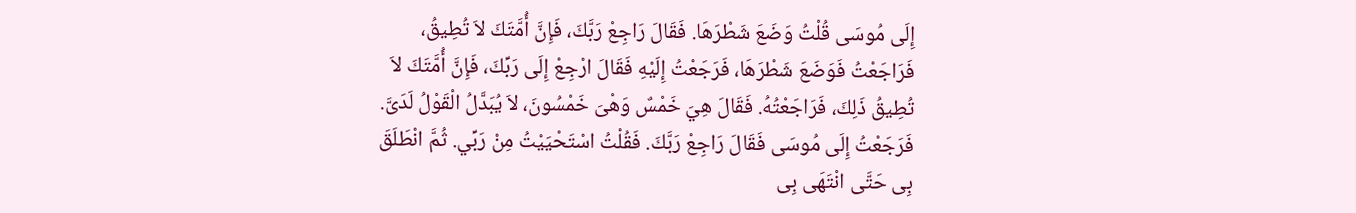إِلَى مُوسَى قُلْتُ وَضَعَ شَطْرَهَا. فَقَالَ رَاجِعْ رَبَّكَ، فَإِنَّ أُمَّتَكَ لاَ تُطِيقُ، فَرَاجَعْتُ فَوَضَعَ شَطْرَهَا، فَرَجَعْتُ إِلَيْهِ فَقَالَ ارْجِعْ إِلَى رَبِّكَ، فَإِنَّ أُمَّتَكَ لاَ تُطِيقُ ذَلِكَ، فَرَاجَعْتُهُ. فَقَالَ هِيَ خَمْسٌ وَهْىَ خَمْسُونَ، لاَ يُبَدَّلُ الْقَوْلُ لَدَىَّ. فَرَجَعْتُ إِلَى مُوسَى فَقَالَ رَاجِعْ رَبَّكَ. فَقُلْتُ اسْتَحْيَيْتُ مِنْ رَبِّي. ثُمَّ انْطَلَقَ بِى حَتَّى انْتَهَى بِى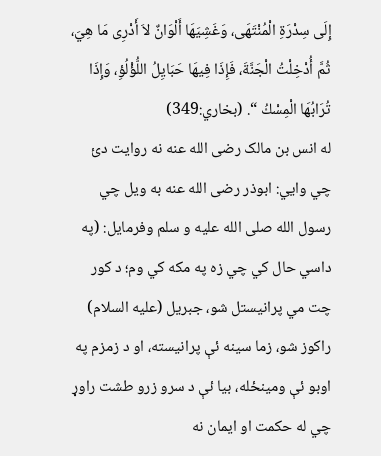إِلَى سِدْرَةِ الْمُنْتَهَى، وَغَشِيَهَا أَلْوَانٌ لاَ أَدْرِى مَا هِيَ، ثُمَّ أُدْخِلْتُ الْجَنَّةَ، فَإِذَا فِيهَا حَبَايِلُ اللُّؤْلُؤِ، وَإِذَا تُرَابُهَا الْمِسْكُ “. (بخاري:349)
له انس بن مالک رضى الله عنه نه روايت دئ چي وايي: ابوذر رضى الله عنه به ويل چي رسول الله صلى الله عليه و سلم وفرمايل: (په داسي حال کي چي زه په مکه کي وم؛ د کور چت مي پرانيستل شو، جبريل (عليه السلام) راکوز شو، زما سينه ئې پرانيسته، او د زمزم په اوبو ئې ومينځله، بيا ئې د سرو زرو طشت راوړ چي له حکمت او ايمان نه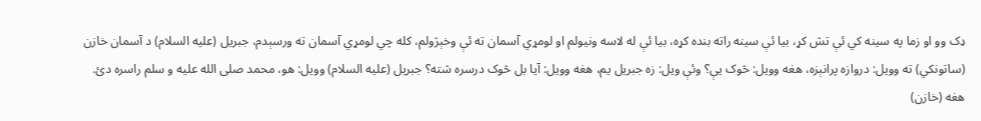ډک وو او زما په سينه کي ئې تش کړ، بيا ئې سينه راته بنده كړہ، بيا ئې له لاسه ونيولم او لومړي آسمان ته ئې وخېژولم، کله چي لومړي آسمان ته ورسېدم، جبريل (عليه السلام) د آسمان خازن (ساتونکي) ته وويل: دروازه پرانېزه، هغه وويل: څوک يې؟ وئې ويل: زه جبريل يم، هغه وويل: آيا بل څوک درسره شته؟ جبريل (عليه السلام) وويل: هو، محمد صلى الله عليه و سلم راسره دئ. هغه (خازن)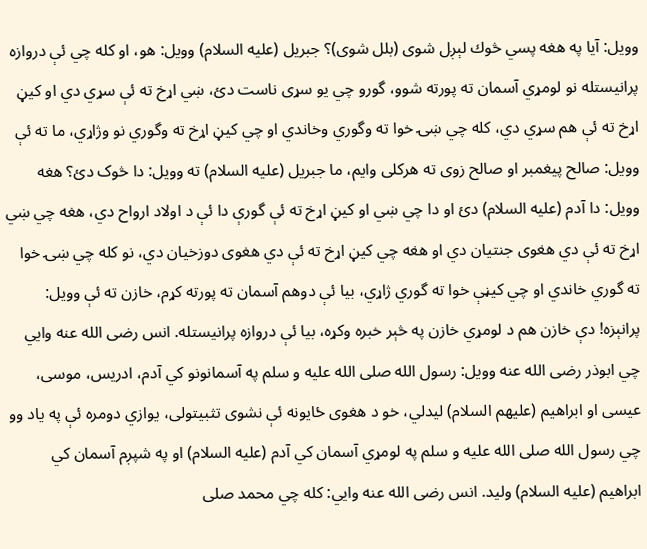وويل: آيا په هغه پسي څوك لېږل شوى (بلل شوى)؟ جبريل (عليه السلام) وويل: هو، او کله چي ئې دروازه پرانيستله نو لومړي آسمان ته پورته شوو، گورو چي يو سړى ناست دئ، ښي اړخ ته ئې سړي دي او کيڼ اړخ ته ئې هم سړي دي، کله چي ښۍ خوا ته وگوري وخاندي او چي کيڼ اړخ ته وگوري نو وژاړي، ما ته ئې وويل: صالح پيغمبر او صالح زوى ته هرکلى وايم، ما جبريل (عليه السلام) ته وويل: دا څوک دئ؟ هغه وويل: دا آدم (عليه السلام) دئ او دا چي ښي او كيڼ اړخ ته ئې گورې دا ئې د اولاد ارواح دي، هغه چي ښي اړخ ته ئې دي هغوى جنتيان دي او هغه چي كيڼ اړخ ته ئې دي هغوى دوزخيان دي، نو کله چي ښۍ خوا ته گوري خاندي او چي کيڼې خوا ته گوري ژاړي، بيا ئې دوهم آسمان ته پورته کړم، خازن ته ئې وويل: پرانېزه! دې خازن هم د لومړي خازن په څېر خبره وکړہ، بيا ئې دروازه پرانيستله. انس رضى الله عنه وايي چي ابوذر رضى الله عنه وويل: رسول الله صلى الله عليه و سلم په آسمانونو کي آدم، ادريس، موسى، عيسى او ابراهيم (عليهم السلام) ليدلي، خو د هغوى ځايونه ئې نشوى تثبيتولى، يوازي دومره ئې په ياد وو چي رسول الله صلى الله عليه و سلم په لومړي آسمان کي آدم (عليه السلام) او په شپږم آسمان کي ابراهيم (عليه السلام) وليد. انس رضى الله عنه وايي: کله چي محمد صلى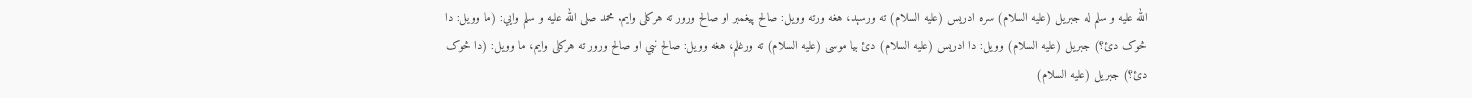الله عليه و سلم له جبريل (عليه السلام) سره ادريس (عليه السلام) ته ورسېد، هغه ورته وويل: صالح پيغمبر او صالح ورور ته هرکلى وايم. محمد صلى الله عليه و سلم وايي: (ما وويل: دا څوک دئ؟) جبريل (عليه السلام) وويل: دا ادريس (عليه السلام) دئ بيا موسى (عليه السلام) ته ورغلم، هغه وويل: صالح نبي او صالح ورور ته هرکلى وايم، ما وويل: (دا څوک دئ؟) جبريل (عليه السلام)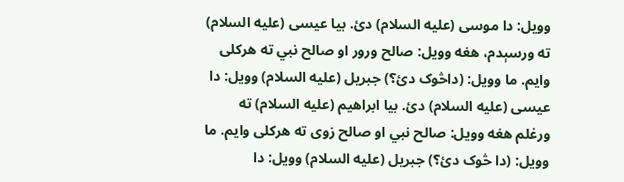وويل: دا موسى (عليه السلام) دئ. بيا عيسى (عليه السلام) ته ورسېدم، هغه وويل: صالح ورور او صالح نبي ته هرکلى وايم. ما وويل: (داڅوک دئ؟) جبريل (عليه السلام) وويل: دا عيسى (عليه السلام) دئ. بيا ابراهيم (عليه السلام) ته ورغلم هغه وويل: صالح نبي او صالح زوى ته هرکلى وايم. ما وويل: (دا څوک دئ؟) جبريل (عليه السلام) وويل: دا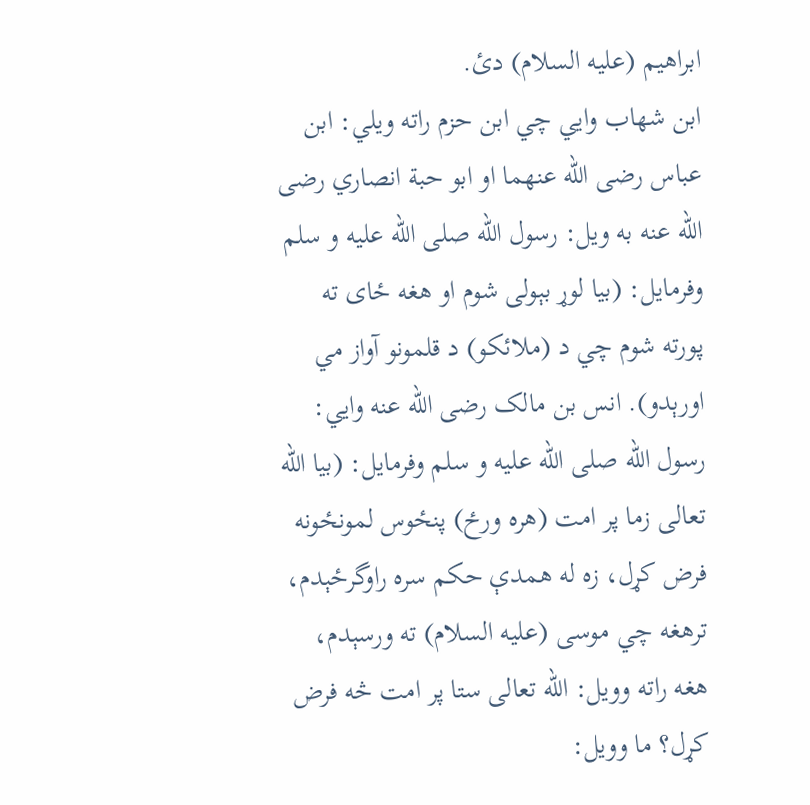ابراهيم (عليه السلام) دئ.
ابن شهاب وايي چي ابن حزم راته ويلي: ابن عباس رضى الله عنهما او ابو حبة انصاري رضى الله عنه به ويل: رسول الله صلى الله عليه و سلم وفرمايل: (بيا لوړ بېولى شوم او هغه ځاى ته پورته شوم چي د (ملائکو) د قلمونو آواز مي اورېدو). انس بن مالک رضى الله عنه وايي: رسول الله صلى الله عليه و سلم وفرمايل: (بيا الله تعالى زما پر امت (هره ورځ) پنځوس لمونځونه فرض کړل، زه له همدې حکم سره راوگرځېدم، ترهغه چي موسى (عليه السلام) ته ورسېدم، هغه راته وويل: الله تعالى ستا پر امت څه فرض کړل؟ ما وويل: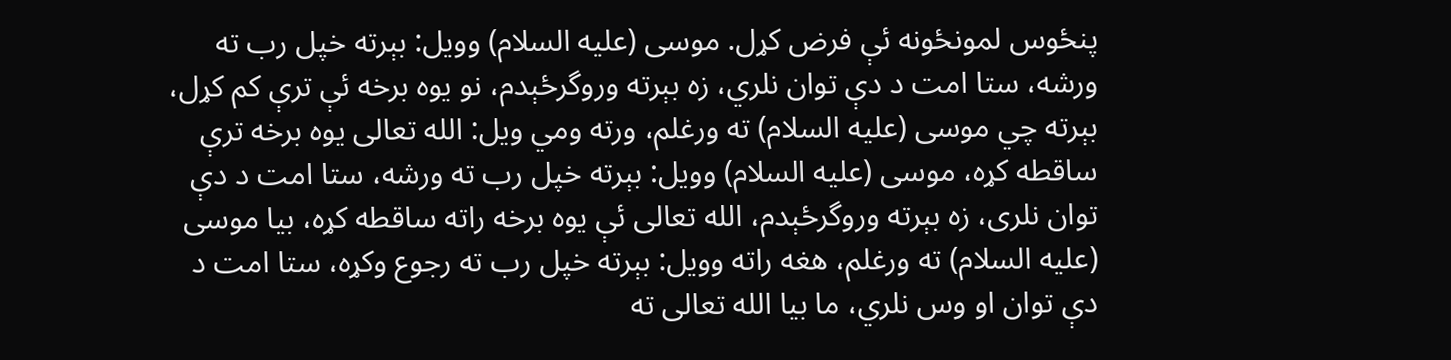پنځوس لمونځونه ئې فرض کړل. موسى (عليه السلام) وويل: بېرته خپل رب ته ورشه، ستا امت د دې توان نلري، زه بېرته وروگرځېدم، نو يوه برخه ئې ترې كم كړل، بېرته چي موسى (عليه السلام) ته ورغلم، ورته ومي ويل: الله تعالى يوه برخه ترې ساقطه کړہ، موسى (عليه السلام) وويل: بېرته خپل رب ته ورشه، ستا امت د دې توان نلرى، زه بېرته وروگرځېدم، الله تعالى ئې يوه برخه راته ساقطه کړہ، بيا موسى (عليه السلام) ته ورغلم، هغه راته وويل: بېرته خپل رب ته رجوع وکړہ، ستا امت د دې توان او وس نلري، ما بيا الله تعالى ته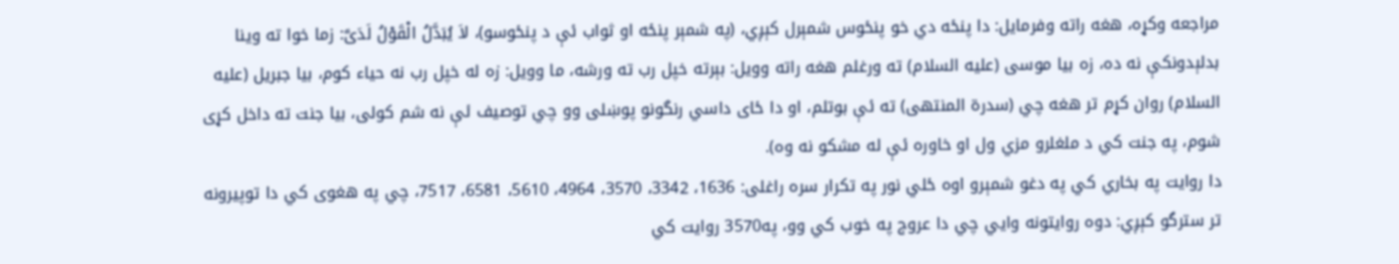مراجعه وکړہ، هغه راته وفرمايل: دا پنځه دي خو پنځوس شمېرل كېږي، (په شمېر پنځه او ثواب ئې د پنځوسو)، لاَ يُبَدَّلُ الْقَوْلُ لَدَىَّ: زما خوا ته وينا بدلېدونكې نه ده، زه بيا موسى (عليه السلام) ته ورغلم هغه راته وويل: بېرته خپل رب ته ورشه، ما وويل: زه له خپل رب نه حياء کوم، بيا جبريل (عليه السلام) روان کړم تر هغه چي (سدرة المنتهى) ته ئې بوتلم، او دا ځاى داسي رنگونو پوښلى وو چي توصيف ئې نه شم کولى، بيا جنت ته داخل کړى شوم، په جنت کي د ملغلرو مزي ول او خاوره ئې له مشکو نه وه).
دا روايت په بخاري كي په دغو شمېرو اوه ځلي نور په تكرار سره راغلى: 1636، 3342، 3570، 4964، 5610، 6581، 7517، چي په هغوى كي دا توپيرونه تر سترگو كېږي: دوه روايتونه وايي چي دا عروج په خوب كي وو، په3570 روايت كي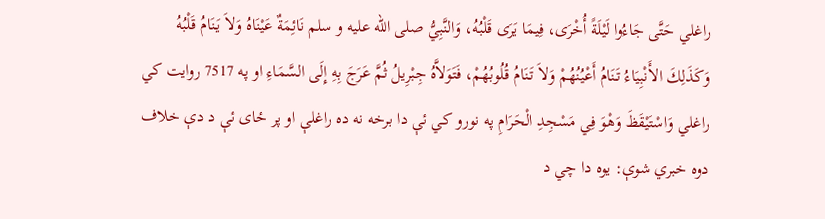راغلي حَتَّى جَاءُوا لَيْلَةً أُخْرَى، فِيمَا يَرَى قَلْبُهُ، وَالنَّبِيُّ صلى الله عليه و سلم نَائِمَةٌ عَيْنَاهُ وَلاَ يَنَامُ قَلْبُهُ وَكَذَلِكَ الأَنْبِيَاءُ تَنَامُ أَعْيُنُهُمْ وَلاَ تَنَامُ قُلُوبُهُمْ، فَتَوَلاَّهُ جِبْرِيلُ ثُمَّ عَرَجَ بِهِ إِلَى السَّمَاءِ او په 7517 روايت كي راغلي وَاسْتَيْقَظَ وَهْوَ فِي مَسْجِدِ الْحَرَامِ په نورو كي ئې دا برخه نه ده راغلې او پر ځاى ئې د دې خلاف دوه خبري شوې: يوه دا چي د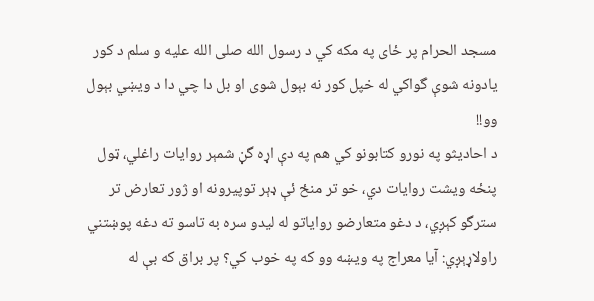مسجد الحرام پر ځاى په مكه كي د رسول الله صلى الله عليه و سلم د كور يادونه شوې گواكي له خپل كور نه بېول شوى او بل دا چي دا د ويښي بېول وو!!
د احاديثو په نورو كتابونو كي هم په دې اړہ گڼ شمېر روايات راغلي، ټول پنځه ويشت روايات دي، خو تر منځ ئې ډېر توپيرونه او ژور تعارض تر سترگو كېږي، د دغو متعارضو رواياتو له ليدو سره به تاسو ته دغه پوښتني راولاړېږي: آيا معراج په ويښه وو كه په خوب كي؟ پر براق كه بې له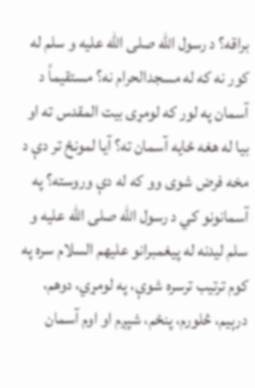براقه؟ د رسول الله صلى الله عليه و سلم له كور نه كه له مسجدالحرام نه؟ مستقيماً د آسمان په لور كه لومړى بيت المقدس ته او بيا له هغه ځايه آسمان ته؟ آيا لمونځ تر دې د مخه فرض شوى وو كه له دې وروسته؟ په آسمانونو كي د رسول الله صلى الله عليه و سلم ليدنه له پيغمبرانو عليهم السلام سره په كوم ترتيب ترسره شوې، په لومړي، دوهم، درېيم، څلورم، پنځم، شپږم او اوم آسمان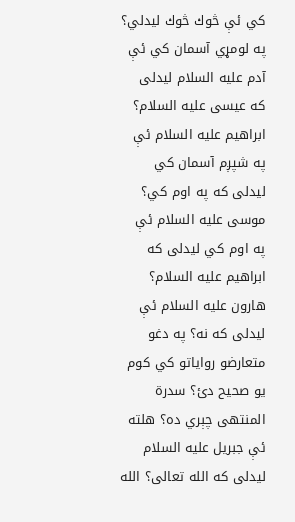كي ئې څوك څوك ليدلي؟ په لومړي آسمان كي ئې آدم عليه السلام ليدلى كه عيسى عليه السلام؟ ابراهيم عليه السلام ئې په شپږم آسمان كي ليدلى كه په اوم كي؟ موسى عليه السلام ئې په اوم كي ليدلى كه ابراهيم عليه السلام؟ هارون عليه السلام ئې ليدلى كه نه؟ په دغو متعارضو رواياتو كي كوم يو صحيح دئ؟ سدرة المنتهى چېري ده؟ هلته ئې جبريل عليه السلام ليدلى كه الله تعالى؟ الله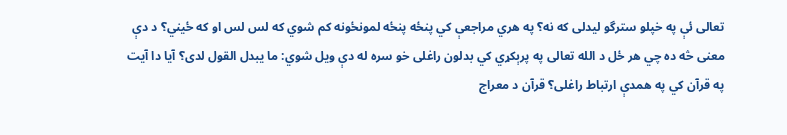تعالى ئې په خپلو سترگو ليدلى كه نه؟ په هري مراجعې كي پنځه پنځه لمونځونه كم شوي كه لس لس او كه ځيني؟ د دې معنى څه ده چي هر ځل د الله تعالى په پرېكړي كي بدلون راغلى خو سره له دې ويل شوي: ما يبدل القول لدى؟ آيا دا آيت په قرآن كي په همدې ارتباط راغلى؟ قرآن د معراج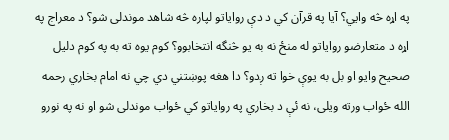په اړہ څه وايي؟ آيا په قرآن كي د دې رواياتو لپاره څه شاهد موندلى شو؟ د معراج په اړہ د متعارضو رواياتو له منځ نه به يو څنگه انتخابوو؟ كوم يوه ته به په كوم دليل صحيح وايو او بل به يوې خوا ته ږدو؟ دا هغه پوښتني دي چي نه امام بخاري رحمه الله ځواب ورته ويلى، نه ئې د بخاري په رواياتو كي ځواب موندلى شو او نه په نورو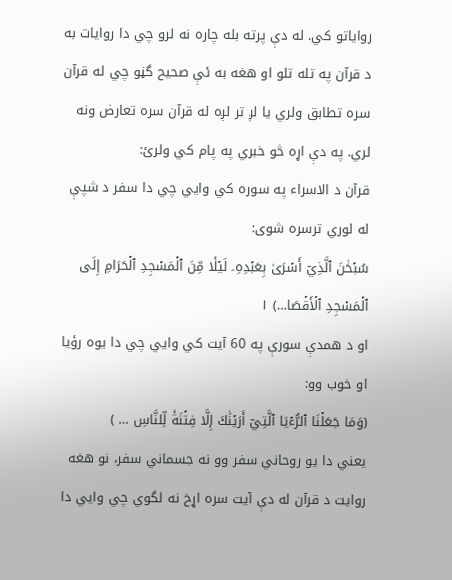رواياتو كي. له دې پرته بله چاره نه لرو چي دا روايات به د قرآن په تله تلو او هغه به ئې صحيح گڼو چي له قرآن سره تطابق ولري يا لږ تر لږہ له قرآن سره تعارض ونه لري. په دې اړہ څو خبري په پام كي ولرئ:
قرآن د الاسراء په سوره كي وايي چي دا سفر د شپې له لوري ترسره شوى:
سُبۡحَٰنَ ٱلَّذِيٓ أَسۡرَىٰ بِعَبۡدِهِۦ لَيۡلٗا مِّنَ ٱلۡمَسۡجِدِ ٱلۡحَرَامِ إِلَى ٱلۡمَسۡجِدِ ٱلۡأَقۡصَا…) ١
او د همدې سورې په 60 آيت كي وايي چي دا يوه رؤيا او خوب وو:
(وَمَا جَعَلۡنَا ٱلرُّءۡيَا ٱلَّتِيٓ أَرَيۡنَٰكَ إِلَّا فِتۡنَةٗ لِّلنَّاسِ … )
يعني دا يو روحاني سفر وو نه جسماني سفر، نو هغه روايت د قرآن له دې آيت سره اړخ نه لگوي چي وايي دا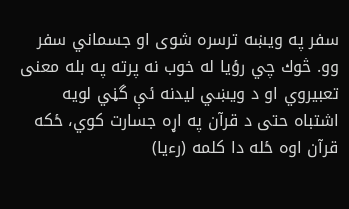سفر په ويښه ترسره شوى او جسماني سفر وو. څوك چي رؤيا له خوب نه پرته په بله معنى تعبيروي او د ويښي ليدنه ئې گڼي لويه اشتباه حتى د قرآن په اړہ جسارت كوي، ځكه قرآن اوه ځله دا كلمه (رءيا)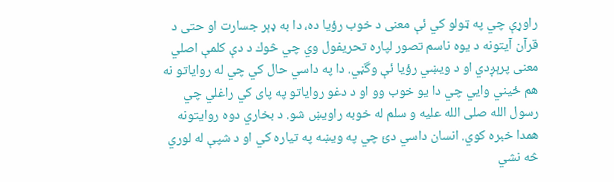راوړې چي په ټولو كي ئې معنى د خوب رؤيا ده، دا به ډېر جسارت او حتى د قرآن آيتونه د يوه ناسم تصور لپاره تحريفول وي چي څوك د دې كلمې اصلي معنى پرېږدي او د ويښي رؤيا ئې وگڼي. دا په داسي حال كي چي له رواياتو نه هم ځيني وايي چي دا يو خوب وو او د دغو رواياتو په پاى كي راغلي چي رسول الله صلى الله عليه و سلم له خوبه راويښ شو. د بخاري دوه روايتونه همدا خبره كوي. انسان داسي دئ چي په ويښه په تياره كي او د شپې له لوري څه نشي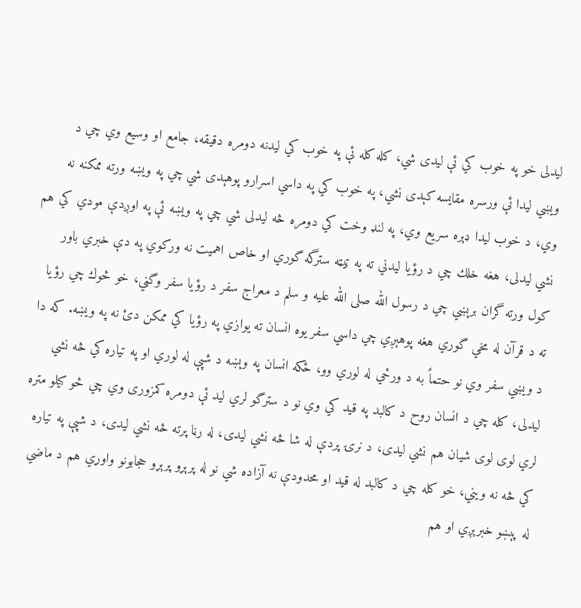ليدلى خو په خوب كي ئې ليدى شي، كله كله ئې په خوب كي ليدنه دومره دقيقه، جامع او وسيع وي چي د ويښي ليدا ئې ورسره مقايسه كېدى نشي، په خوب كي په داسي اسرارو پوهېدى شي چي په ويښه ورته ممكنه نه وي، د خوب ليدا ډېره سريع وي، په لنډ وخت كي دومره څه ليدلى شي چي په ويښه ئې په اوږدې مودي كي هم نشي ليدلى، هغه خلك چي د رؤيا ليدني ته په ټيټه سترگه گوري او خاص اهميت نه وركوي په دې خبري باور كول ورته گران برېښي چي د رسول الله صلى الله عليه و سلم د معراج سفر د رؤيا سفر وگڼي، خو څوك چي رؤيا ته د قرآن له مخي گوري هغه پوهېږي چي داسي سفر يوه انسان ته يوازي په رؤيا كي ممكن دئ نه په ويښه. كه دا د ويښي سفر وي نو حتماً به د ورځي له لوري وو، ځكه انسان په وېښه د شپې له لوري او په تياره كي څه نشي ليدلى، كله چي د انسان روح د كالبد په قيد كي وي نو د سترگو لري ليد ئې دومره كمزورى وي چي څو كيلو متره لري لوى لوى شيان هم نشي ليدى، د نرۍ پردې له شا څه نشي ليدى، له رڼا پرته څه نشي ليدى، د شپې په تياره كي څه نه ويني، خو كله چي د كالبد له قيد او محدودې نه آزاده شي نو له پرېړو پرېړو حجابونو واوړي هم د ماضي له پېښو خبرېږي او هم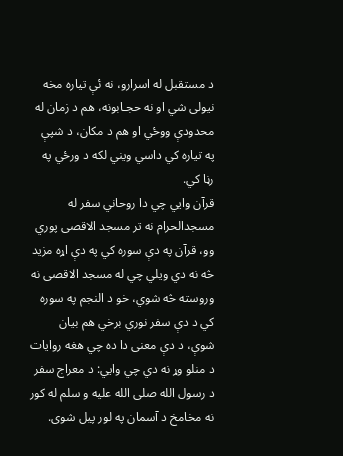د مستقبل له اسرارو، نه ئې تياره مخه نيولى شي او نه حجـابونه، هم د زمان له محدودې ووځي او هم د مكان، د شپې په تياره كي داسي ويني لكه د ورځي په رڼا كي.
قرآن وايي چي دا روحاني سفر له مسجدالحرام نه تر مسجد الاقصى پوري وو، قرآن په دې سوره كي په دې اړہ مزيد څه نه دي ويلي چي له مسجد الاقصى نه وروسته څه شوي، خو د النجم په سوره كي د دې سفر نوري برخي هم بيان شوې، د دې معنى دا ده چي هغه روايات د منلو وړ نه دي چي وايي: د معراج سفر د رسول الله صلى الله عليه و سلم له كور نه مخامخ د آسمان په لور پيل شوى.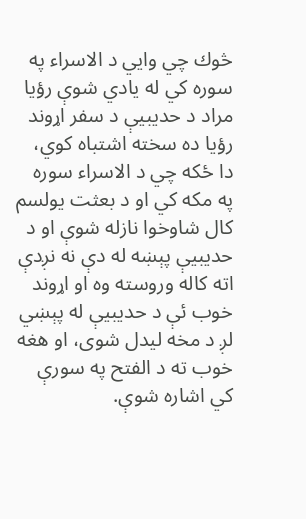څوك چي وايي د الاسراء په سوره كي له يادي شوې رؤيا مراد د حديبيې د سفر اړوند رؤيا ده سخته اشتباه كوي، دا ځكه چي د الاسراء سوره په مكه كي او د بعثت يولسم كال شاوخوا نازله شوې او د حديبيې پېښه له دې نه نږدې اته كاله وروسته وه او اړوند خوب ئې د حديبيې له پېښي لږ د مخه ليدل شوى، او هغه خوب ته د الفتح په سورې كي اشاره شوې.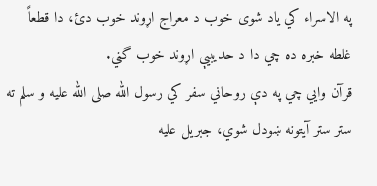په الاسراء كي ياد شوى خوب د معراج اړوند خوب دئ، دا قطعاً غلطه خبره ده چي دا د حديبيې اړوند خوب گڼي.
قرآن وايي چي په دې روحاني سفر كي رسول الله صلى الله عليه و سلم ته ستر ستر آيتونه ښودل شوي، جبريل عليه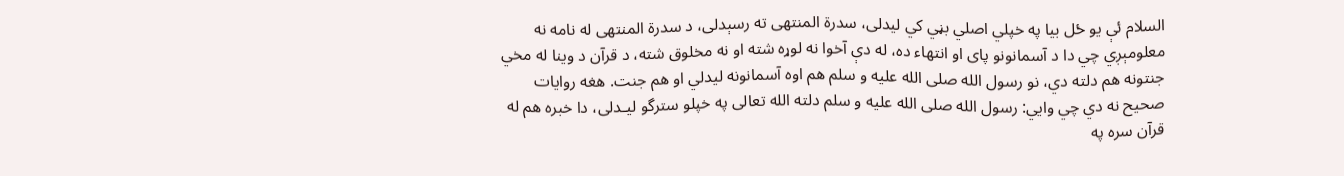السلام ئې يو ځل بيا په خپلي اصلي بڼي كي ليدلى، سدرة المنتهى ته رسېدلى، د سدرة المنتهى له نامه نه معلومېږي چي دا د آسمانونو پاى او انتهاء ده، له دې آخوا نه لوړہ شته او نه مخلوق شته، د قرآن د وينا له مخي جنتونه هم دلته دي، نو رسول الله صلى الله عليه و سلم هم اوه آسمانونه ليدلي او هم جنت. هغه روايات صحيح نه دي چي وايي: رسول الله صلى الله عليه و سلم دلته الله تعالى په خپلو سترگو ليـدلى، دا خبره هم له قرآن سره په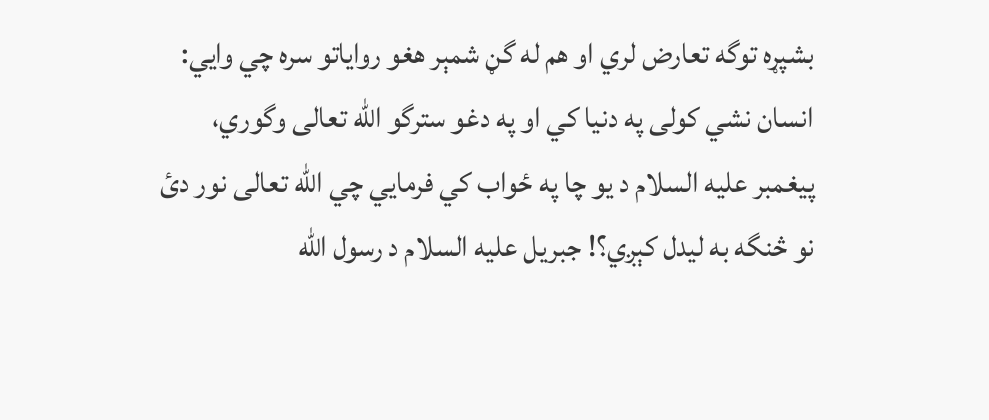بشپړہ توگه تعارض لري او هم له گڼ شمېر هغو رواياتو سره چي وايي: انسان نشي كولى په دنيا كي او په دغو سترگو الله تعالى وگوري، پيغمبر عليه السلام د يو چا په ځواب كي فرمايي چي الله تعالى نور دئ نو څنگه به ليدل كېږي؟! جبريل عليه السلام د رسول الله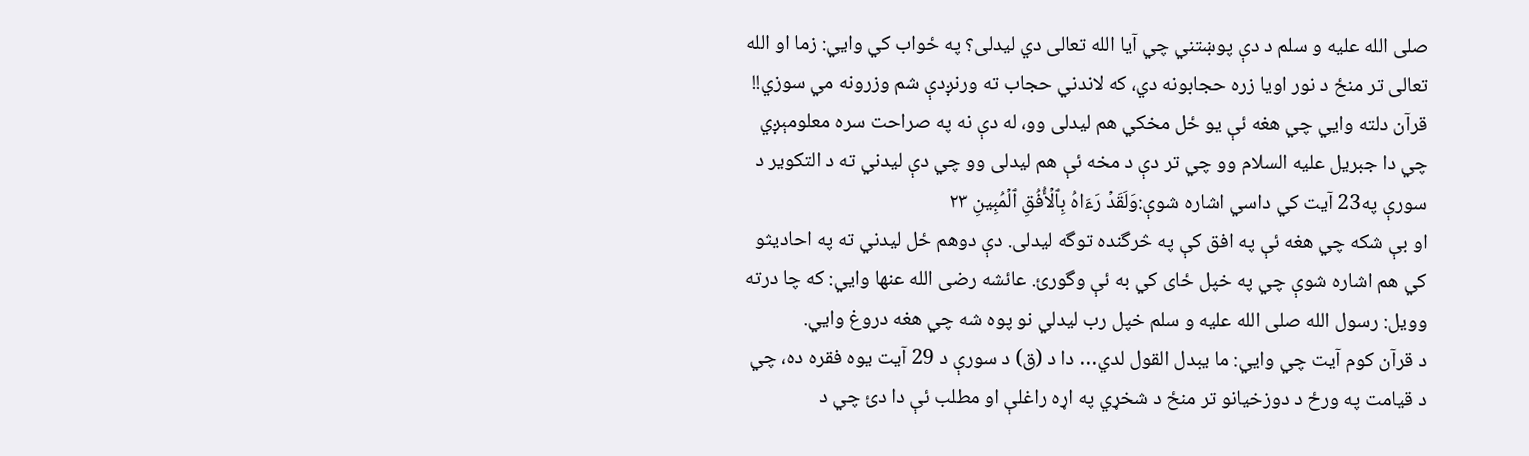صلى الله عليه و سلم د دې پوښتني چي آيا الله تعالى دي ليدلى؟ په ځواب كي وايي: زما او الله تعالى تر منځ د نور اويا زره حجابونه دي، كه لاندني حجاب ته ورنږدې شم وزرونه مي سوزي!! قرآن دلته وايي چي هغه ئې يو ځل مخكي هم ليدلى وو، له دې نه په صراحت سره معلومېږي چي دا جبريل عليه السلام وو چي تر دې د مخه ئې هم ليدلى وو چي دې ليدني ته د التكوير د سورې په23 آيت كي داسي اشاره شوې:وَلَقَدۡ رَءَاهُ بِٱلۡأُفُقِ ٱلۡمُبِينِ ٢٣
او بې شكه چي هغه ئې په افق كې په څرگنده توگه ليدلى. دې دوهم ځل ليدني ته په احاديثو كي هم اشاره شوې چي په خپل ځاى كي به ئې وگورئ. عائشه رضى الله عنها وايي: كه چا درته
وويل: رسول الله صلى الله عليه و سلم خپل رب ليدلي نو پوه شه چي هغه دروغ وايي.
د قرآن كوم آيت چي وايي: ما يبدل القول لدي… دا د (ق) د سورې د 29 آيت يوه فقره ده، چي د قيامت په ورځ د دوزخيانو تر منځ د شخړي په اړہ راغلې او مطلب ئې دا دئ چي د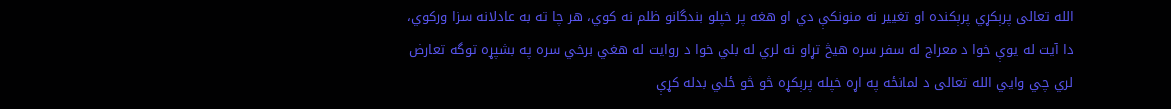الله تعالى پرېكړي پرېكنده او تغيير نه منونكې دي او هغه پر خپلو بندگانو ظلم نه كوي، هر چا ته به عادلانه سزا وركوي، دا آيت له يوې خوا د معراج له سفر سره هيڅ تړاو نه لري له بلي خوا د روايت له هغي برخي سره په بشپړہ توگه تعارض لري چي وايي الله تعالى د لمانځه په اړہ خپله پرېكړہ څو څو ځلي بدله كړې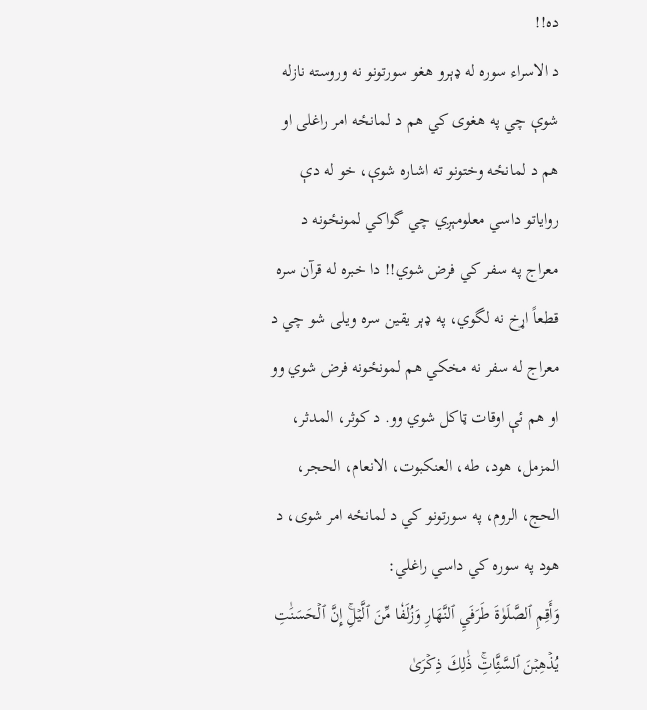ده!!
د الاسراء سوره له ډېرو هغو سورتونو نه وروسته نازله شوې چي په هغوى كي هم د لمانځه امر راغلى او هم د لمانځه وختونو ته اشاره شوې، خو له دې رواياتو داسي معلومېږي چي گواكي لمونځونه د معراج په سفر كي فرض شوي!! دا خبره له قرآن سره قطعاً اړخ نه لگوي، په ډېر يقين سره ويلى شو چي د معراج له سفر نه مخكي هم لمونځونه فرض شوي وو او هم ئې اوقات ټاكل شوي وو. د كوثر، المدثر، المزمل، هود، طه، العنكبوت، الانعام، الحجر، الحج، الروم، په سورتونو كي د لمانځه امر شوى، د هود په سوره كي داسي راغلي:
وَأَقِمِ ٱلصَّلَوٰةَ طَرَفَيِ ٱلنَّهَارِ وَزُلَفٗا مِّنَ ٱلَّيۡلِۚ إِنَّ ٱلۡحَسَنَٰتِ يُذۡهِبۡنَ ٱلسَّئَِّاتِۚ ذَٰلِكَ ذِكۡرَىٰ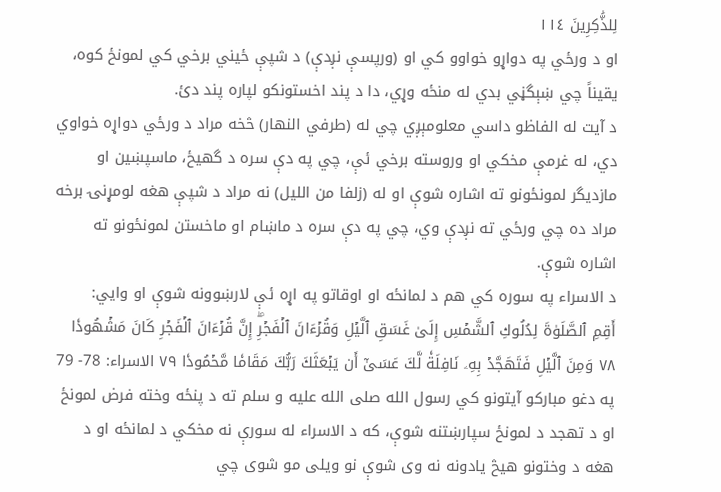لِلذَّٰكِرِينَ ١١٤
او د ورځي په دواړو خواوو كي او (ورپسې نږدې) د شپې ځيني برخي كي لمونځ كوه، يقيناً چي ښېگڼي بدي له منځه وړي، دا د پند اخستونكو لپاره پند دئ.
د آيت له الفاظو داسي معلومېږي چي له (طرفي النهار) څخه مراد د ورځي دواړہ خواوي دي، له غرمې مخكي او وروسته برخي ئې، چي په دې سره د گهيځ، ماسپښين او مازديگر لمونځونو ته اشاره شوې او له (زلفا من الليل) نه مراد د شپې هغه لومړنۍ برخه مراد ده چي ورځي ته نږدې وي، چي په دې سره د ماښام او ماخستن لمونځونو ته اشاره شوې.
د الاسراء په سوره كي هم د لمانځه او اوقاتو په اړہ ئې لارښوونه شوې او وايي:
أَقِمِ ٱلصَّلَوٰةَ لِدُلُوكِ ٱلشَّمۡسِ إِلَىٰ غَسَقِ ٱلَّيۡلِ وَقُرۡءَانَ ٱلۡفَجۡرِۖ إِنَّ قُرۡءَانَ ٱلۡفَجۡرِ كَانَ مَشۡهُودٗا ٧٨ وَمِنَ ٱلَّيۡلِ فَتَهَجَّدۡ بِهِۦ نَافِلَةٗ لَّكَ عَسَىٰٓ أَن يَبۡعَثَكَ رَبُّكَ مَقَامٗا مَّحۡمُودٗا ٧٩ الاسراء: 78- 79
په دغو مباركو آيتونو كي رسول الله صلى الله عليه و سلم ته د پنځه وخته فرض لمونځ او د تهجد د لمونځ سپارښتنه شوې، كه د الاسراء له سورې نه مخكي د لمانځه او د هغه د وختونو هيڅ يادونه نه وى شوې نو ويلى مو شوى چي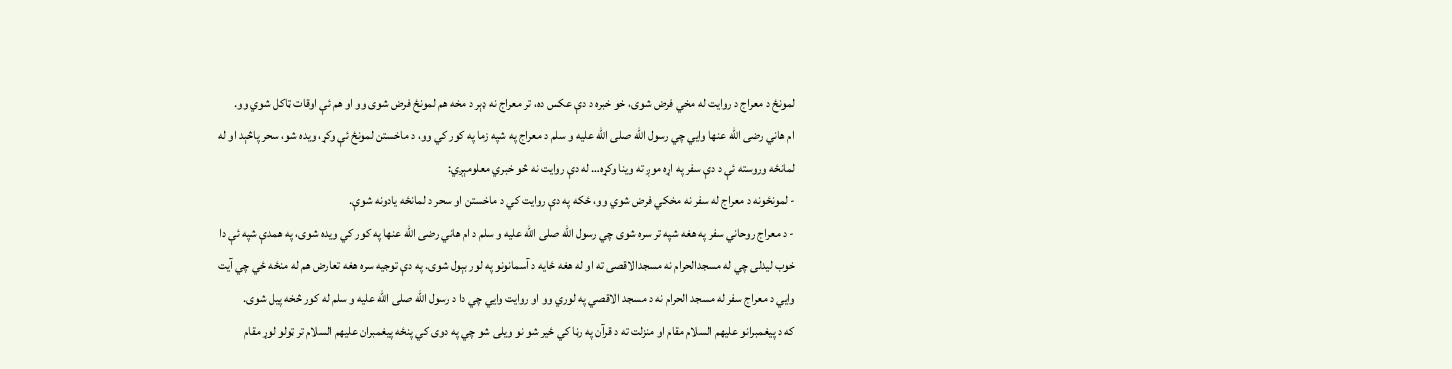لمونځ د معراج د روايت له مخي فرض شوى، خو خبره د دې عكس ده، تر معراج نه ډېر د مخه هم لمونځ فرض شوى وو او هم ئې اوقات ټاكل شوي وو.
ام هاني رضى الله عنها وايي چي رسول الله صلى الله عليه و سلم د معراج په شپه زما په كور كي وو، د ماخستن لمونځ ئې وكړ، ويده شو، سحر پاڅېد او له لمانځه وروسته ئې د دې سفر په اړہ موږ ته وينا وكړہ… له دې روايت نه څو خبري معلومېږي:
- لمونځونه د معراج له سفر نه مخكي فرض شوي وو، ځكه په دې روايت كي د ماخستن او سحر د لمانځه يادونه شوې.
- د معراج روحاني سفر په هغه شپه تر سره شوى چي رسول الله صلى الله عليه و سلم د ام هاني رضى الله عنها په كور كي ويده شوى، په همدې شپه ئې دا خوب ليدلى چي له مسجدالحرام نه مسجدالاقصى ته او له هغه ځايه د آسمانونو په لور بېول شوى. په دې توجيه سره هغه تعارض هم له منځه ځي چي آيت وايي د معراج سفر له مسجد الحرام نه د مسجد الاقصي په لوري وو او روايت وايي چي دا د رسول الله صلى الله عليه و سلم له كور څخه پيل شوى.
كه د پيغمبرانو عليهم السلام مقام او منزلت ته د قرآن په رڼا كي ځير شو نو ويلى شو چي په دوى كي پنځه پيغمبران عليهم السلام تر ټولو لوړ مقام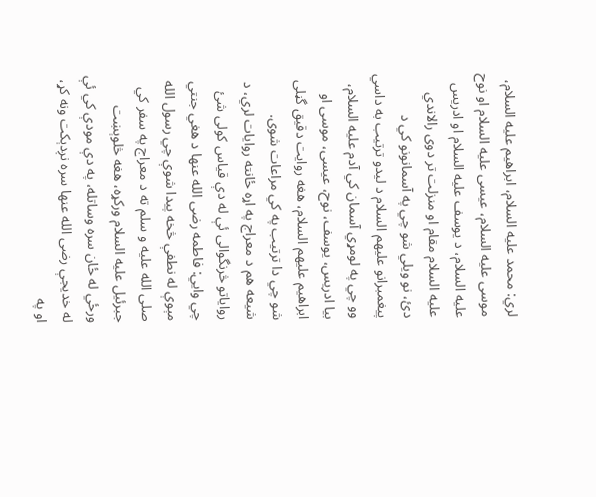لري: محمد عليه السلام، ابراهيم عليه السلام، موسى عليه السلام، عيسى عليه السلام او نوح عليه السلام، د يوسف عليه السلام او ادريس عليه السلام مقام او منزلت تر دوى رالاندي دئ، نو ويلي شو چي په آسمانونو كي د پيغمبرانو عليهم السلام د ليدو ترتيب به داسي وو چي په لومړي آسمان كي آدم عليه السلام، بيا ادريس، يوسف، نوح، عيسى، موسى او ابراهيم عليهم السلام، هغه روايت دقيق گڼلى شو چي دا ترتيب په كي مراعات شوى.
شيعه هم د معراج په اړہ ځانته روايات لري، د رواياتو څرنگوالى ئې له دې قياس كولى شئ چي وايي: فاطمه رضى الله عنها د هغي جنتي مېوې له نطفې څخه پيدا شوې چي رسول الله صلى الله عليه و سلم ته د معراج په سفر كي جبرئيل عليه السلام وركړہ، هغه څلوېښت ورځي له ځان سره وساتله، په دې مودې كي ئې له خديجې رضى الله عنها سره نږدېكت ونه كړ، او په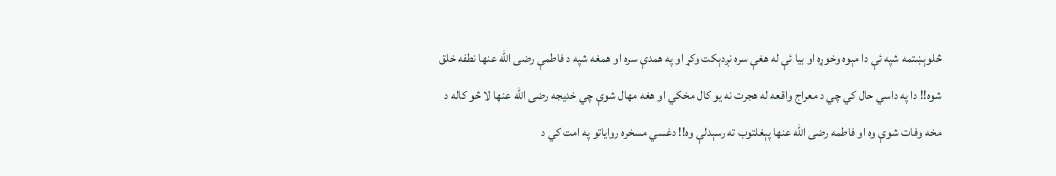څلوېښتمه شپه ئې دا مېوه وخوړہ او بيا ئې له هغې سره نږدېكت وكړ او په همدې سره او همغه شپه د فاطمې رضى الله عنها نطفه خلق شوه!! دا په داسي حال كي چي د معراج واقعه له هجرت نه يو كال مخكي او هغه مهال شوې چي خديجه رضى الله عنها لا څو كاله د مخه وفات شوې وه او فاطمه رضى الله عنها پېغلتوب ته رسېدلې وه!! دغسي مسخره رواياتو په امت كي د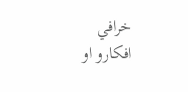خرافي افكارو او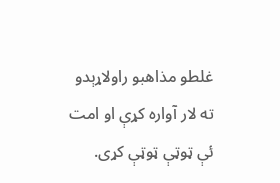غلطو مذاهبو راولاړېدو ته لار آواره كړې او امت ئې ټوټې ټوټې كړى.